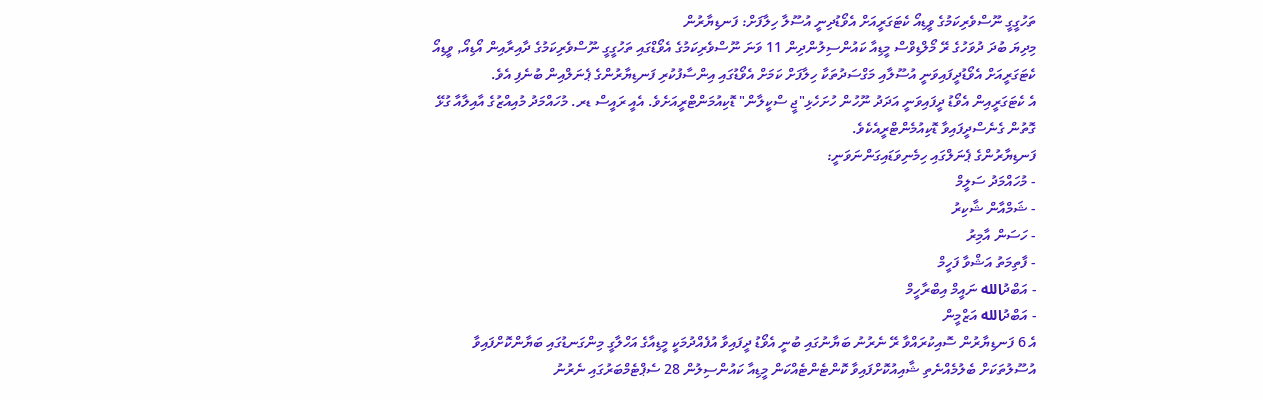ތަހުގީގީ ނޫސްވެރިކަމުގެ ވީޑިއޯ ކެޓަގަރީއަށް އެވޯޑުދިނީ އުސޫލާ ހިލާފަށް: ފަނޑިޔާރުން
މިދިޔަ ބުދަ ދުވަހުގެ ރޭ މޯލްޑިވްސް މީޑިއާ ކައުންސިލުންދިން 11 ވަނަ ނޫސްވެރިކަމުގެ އެވޯޑްގައި ތަހުގީގީ ނޫސްވެރިކަމުގެ ދާއިރާއިން އޯޑިއޯ, ވީޑިއޯ ކެޓަގަރީއަށް އެވޯޑުދީފައިވަނީ އުސޫލާއި މަގްސަދުތަކާ ހިލާފަށް ކަމަށް އެވޯޑުގައި އިންސާފުކުރި ފަނޑިޔާރުންގެ ޕެނަލްއިން ބުނެފި އެވެ.
އެ ކެޓަގަރީއިން އެވޯޑު ދީފައިވަނީ އަދަދު ނޫހުން ހުށަހެޅި"ޖީ ސްކީލާން" ޑޮކިއުމަންޓްރީއަށެވެ. އެއީ ރައީސް ޑރ. މުހައްމަދު މުއިއްޒުގެ އާއިލާއާ ގުޅޭ ގޮތުން ގެނެސްދީފައިވާ ޑޮކިއުމެންޓްރީއެކެވެ.
ފަނޑިޔާރުންގެ ޕެނަލްގައި ހިމެނިވަޑައިގަންނަވަނީ:
- މުހައްމަދު ސަލީމް
- ޝަމްއާން ޝާކިރު
- ހަސަން އާމިރު
- ފާތިމަތު އަޝްވާ ފަހީމް
- އަބްދުالله ނައީމް އިބްރާހީމް
- އަބްދުالله އަޒްމީން
އެ 6 ފަނޑިޔާރުން ސޮއިކުރައްވާ ރޭ ނެރުނު ބަޔާނުގައި ބުނީ އެވޯޑު ދީފައިވާ އުފެއްދުމަކީ މީޑިއާގެ އަހްލާގީ މިންގަނޑުގައި ބަޔާންކޮށްފައިވާ އުސޫލުތަކަށް ބެލުމެއްނެތި ޝާއިއުކޮށްފައިވާ ކޮންޓެންޓެއްކަން މީޑިއާ ކައުންސިލުން 28 ސެޕްޓެމްބަރުގައި ނެރުނު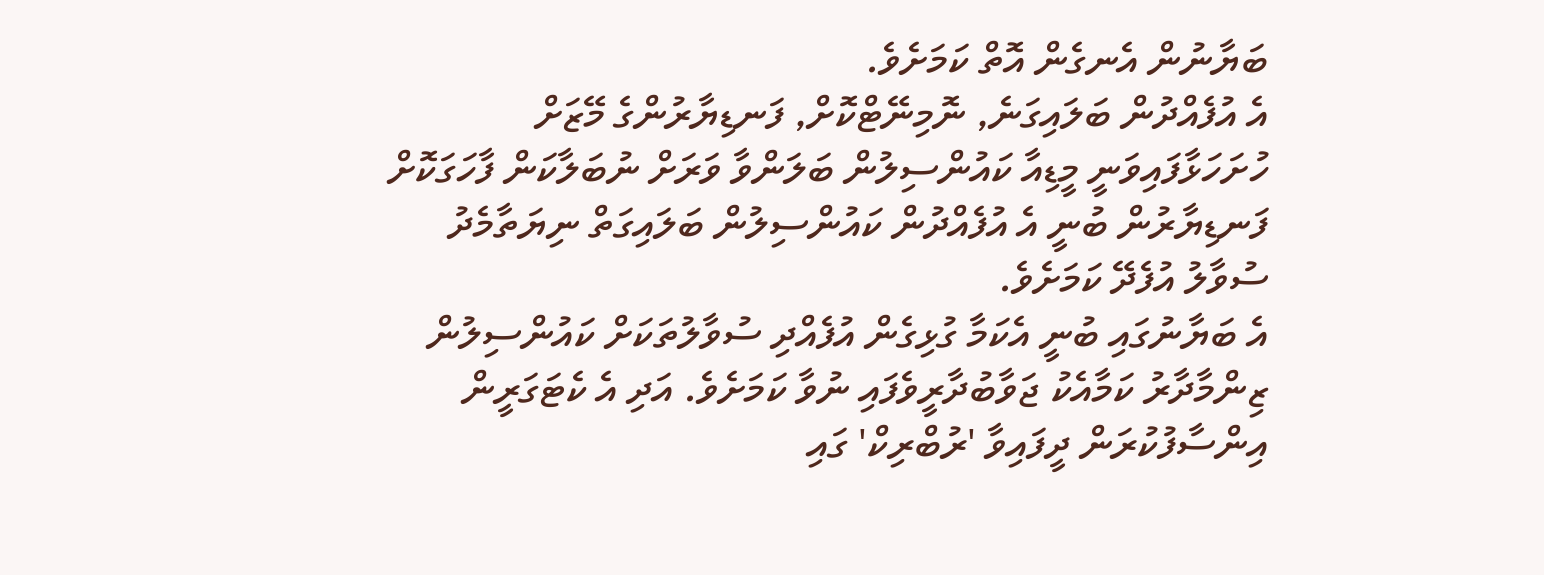ބަޔާނުން އެނގެން އޮތް ކަމަށެވެ.
އެ އުފެއްދުން ބަލައިގަނެ, ނޮމިނޭޓްކޮށް, ފަނޑިޔާރުންގެ މޭޒަށް ހުށަހަޅާފައިވަނީ މީޑިއާ ކައުންސިލުން ބަލަންވާ ވަރަށް ނުބަލާކަން ފާހަގަކޮށް ފަނޑިޔާރުން ބުނީ އެ އުފެއްދުން ކައުންސިލުން ބަލައިގަތް ނިޔަތާމެދު ސުވާލު އުފެދޭ ކަމަށެވެ.
އެ ބަޔާނުގައި ބުނީ އެކަމާ ގުޅިގެން އުފެއްދި ސުވާލުތަކަށް ކައުންސިލުން ޒިންމާދާރު ކަމާއެކު ޖަވާބުދާރީވެފައި ނުވާ ކަމަށެވެ. އަދި އެ ކެޓަގަރީން އިންސާފުކުރަން ދީފައިވާ 'ރުބްރިކް' ގައި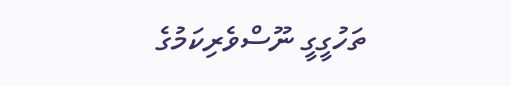ތަހުގީގީ ނޫސްވެރިކަމުގެ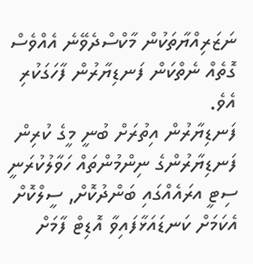ނަޒަރިއްޔާތަކުން މާކްސްދެވޭނެ އެއްވެސް ގޮތެއް ނެތްކަން ފަނޑިޔާރުން ފާހަގަކުރި އެވެ.
ފަނޑިޔާރުން އިތުރަށް ބުނީ މީގެ ކުރިން ފަނޑިޔާރުންގެ ނިންމުންތައް ހަވާލުކުރަނީ ސިޓީ އރައެއްގައި ބަންދުކޮށް, ސީލްކޮށް އެކަމަށް ކަނޑައަޅާފައިވާ އޮޑިޓް ފާމަށް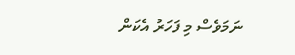ނަމަވެސް މި ފަހަރު އެކަން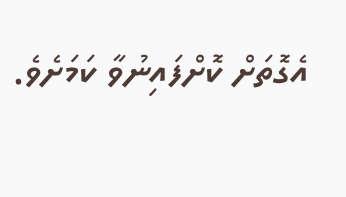އެގޮތަށް ކޮށްފައިނުވާ ކަމަށެވެ.